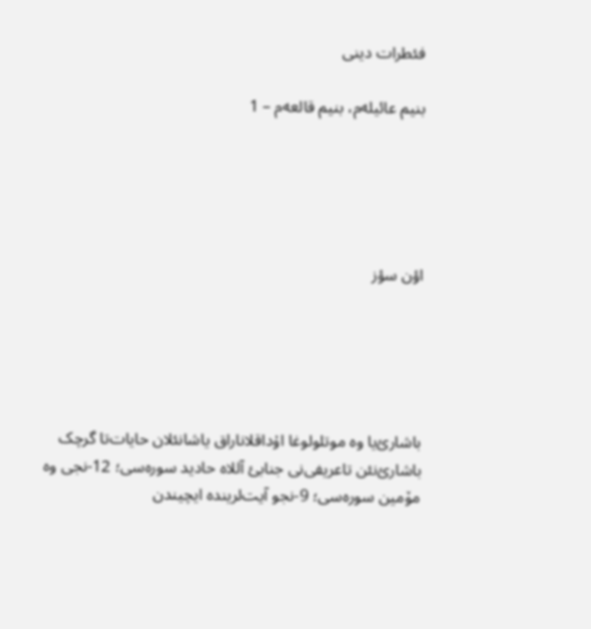فئطرات دینی

بنیم عائیلەم، بنیم قالعەم – 1





اؤن سؤز





باشارئ‌یا وە موتلولوغا اۇداقلاناراق یاشانئلان حایات‌تا گرچک باشارئ‌نئن تاعریفی‌نی جنابئ آللاە حادید سورەسی؛ 12-نجی وە مۆمین سورەسی؛ 9-نجو آیت‌لریندە ایچیندن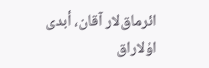ائرماق‌لار آقان، أبدی اۇلاراق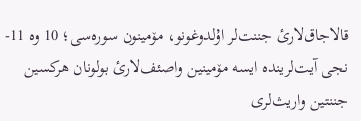قالاجاق‌لارئ جننت‌لر اۇلدوغونو، مۆمینون سورەسی؛ 10 وە 11-نجی آیت‌لریندە ایسە مۆمینین واصئف‌لارئ بولونان هرکسین جننتین واریث‌لری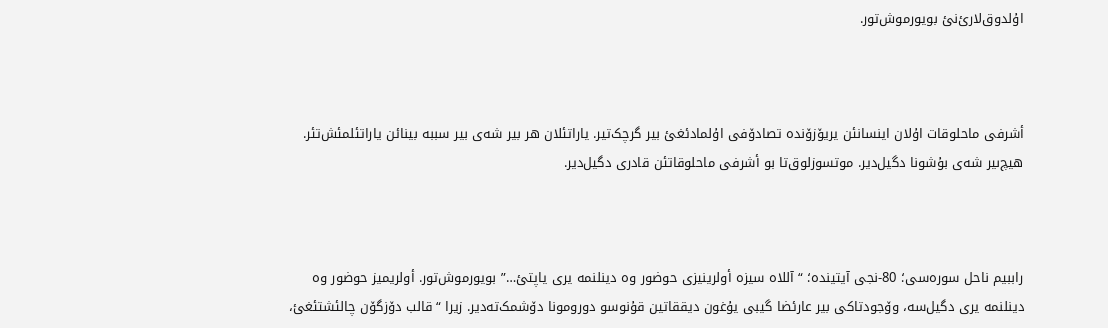اۇلدوق‌لارئ‌نئ بویورموش‌تور.



أشرفی ماحلوقات اۇلان اینسانئن یریۆزۆندە تصادۆفی اۇلمادئغئ بیر گرچک‌تیر. یاراتئلان هر بیر شەی بیر سببە بینائن یاراتئلمئش‌تئر. هیچ‌ىیر شەی بۇشونا دگیل‌دیر. موتسوزلوق‌تا بو أشرفی ماحلوقاتئن قادری دگیل‌دیر.



راببیم ناحل سورەسی؛ 80-نجی آیتیندە؛ “آللاە سیزە أولرینیزی حوضور وە دینلنمە یری یاپتئ…” بویورموش‌تور. أولریمیز حوضور وە دینلنمە یری دگیل‌سە، وۆجودتاکی بیر عارئضا گیبی یۇغون دیققاتین قۇنوسو دورومونا دۆشمک‌تەدیر. زیرا “قالب دۆزگۆن چالئشتئغئ،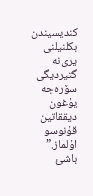کندیسیندن بکلنیلنی یری‌نە گتیردیگی سۆرەجە یۇغون دیققاتین قۇنوسو اۇلماز.” باشئ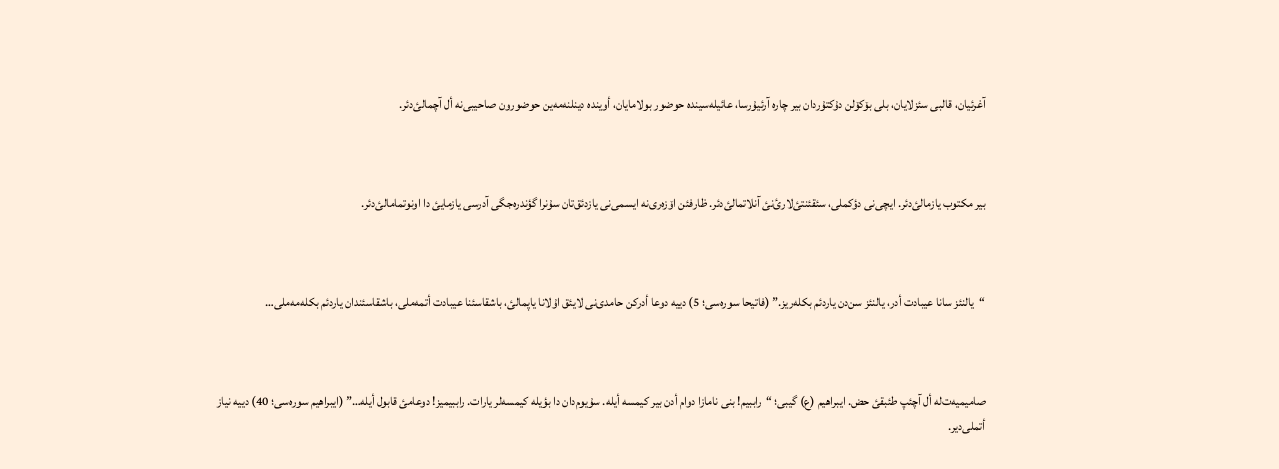آغرئیان، قالبی سئزلایان، بلی بۆکۆلن دۇکتۇردان بیر چارە آرئیۇرسا، عائیلەسیندە حوضور بولامایان، أویندە دینلنەمەین حوضورون صاحیبی‌نە أل آچمالئ‌دئر.



بیر مکتوب یازمالئ‌دئر. ایچی‌نی دؤکملی، سئقئنتئ‌لارئ‌نئ آنلاتمالئ‌دئر. ظارفئن اۆزەری‌نە ایسمی‌نی یازدئق‌تان سۇنرا گؤندرەجگی آدرسی یازمایئ دا اونوتمامالئ‌دئر.



“یالنئز سانا عیبادت أدر، یالنئز سن‌دن یاردئم بکلەریز.” (فاتیحا سورەسی؛ 5) دییە دوعا أدرکن حامدی‌نی لایئق اۇلانا یاپمالئ، باشقاسئنا عیبادت أتمەملی، باشقاسئندان یاردئم بکلەمەملی…



صامیمیەت‌لە أل آچئپ طئبقئ حض. ایبراهیم (ع) گیبی؛ “راببیم! بنی نامازا دوام أدن بیر کیمسە أیلە. سۇیوم‌دان دا بؤیلە کیمسەلر یارات. راببیمیز! دوعامئ قابول أیلە…” (ایبراهیم سورەسی؛ 40) دییە نیاز أتملی‌دیر.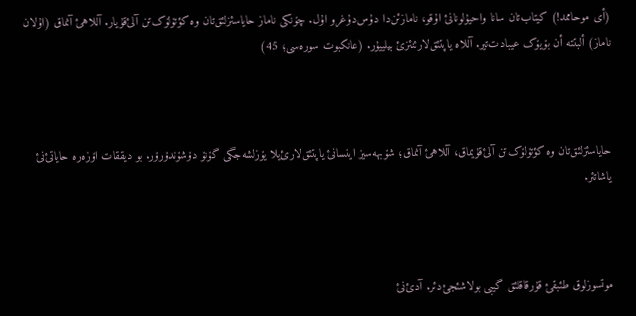(أی موحاممد!) کیتاب‌تان سانا واحیۇلونانئ اۇقو، نامازئن‌دا دۇس‌دۇغرو اۇل. چۆنکی ناماز حایاسئزلئق‌تان وە کؤتۆلۆک‌تن آلئ‌قۇیار. آللاهئ آنماق (اۇلان ناماز) ألبتتە أن بۆیۆک عیبادت‌تیر. آللاە یاپتئق‌لارئنئزئ بیلییۇر. (عانکبوت سورەسی؛ 45)



حایاسئزلئق‌تان وە کؤتۆلۆک‌تن آلئ‌قۇیماق، آللاهئ آنماق؛ شۆبهەسیز اینسانئ یاپتئق‌لارئ‌یلا یۆزلشەجگی گۆنۆ دۆشۆندۆرۆر. بو دیققات اۆزەرە حایاتئ‌نئ یاشاتئر.



موتسوزلوق طئبقئ قۇرقاقلئق گیبی بولاشئجئ‌دئر. آدئ‌نئ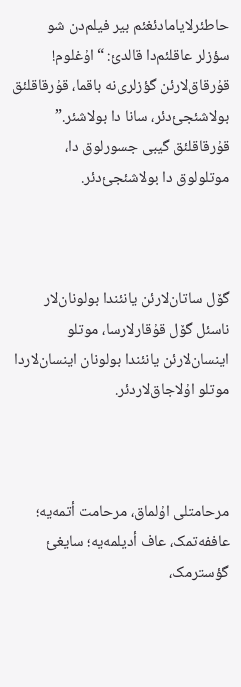حاطئرلایامادئغئم بیر فیلم‌دن شو سؤزلر عاقلئم‌دا قالدئ: “اۇغلوم! قۇرقاق‌لارئن گؤزلری‌نە باقما، قۇرقاقلئق بولاشئجئ‌دئر، سانا دا بولاشئر.” قۇرقاقلئق گیبی جسورلوق دا، موتلولوق دا بولاشئجئ‌دئر.



گۆل ساتان‌لارئن یانئندا بولونان‌لار ناسئل گۆل قۇقارلارسا، موتلو اینسان‌لارئن یانئندا بولونان اینسان‌لاردا موتلو اۇلاجاق‌لاردئر.



مرحامتلی اۇلماق، مرحامت أتمەیە؛ عاففەتمک، عاف أدیلمەیە؛ سایغئ گؤسترمک،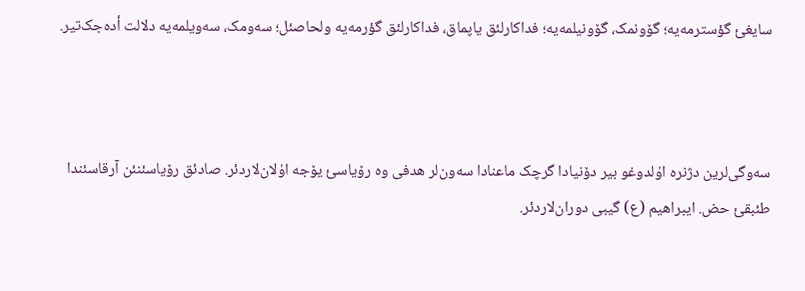سایغئ گؤسترمەیە؛ گۆونمک، گۆونیلمەیە؛ فداکارلئق یاپماق، فداکارلئق گؤرمەیە ولحاصئل؛ سەومک، سەویلمەیە دلالت أدەجک‌تیر.



سەوگی‌لرین دژنرە اۇلدوغو بیر دۆنیادا گرچک ماعنادا سەون‌لر هدفی وە رۆیاسئ یۆجە اۇلان‌لاردئر. صادئق رۆیاسئنئن آرقاسئندا طئبقئ حض. ایبراهیم (ع) گیبی دوران‌لاردئر.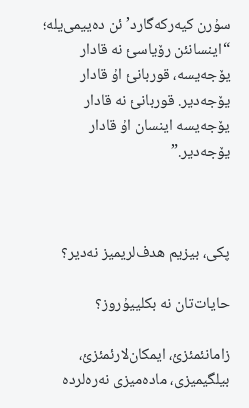سۇرن کیەرکەگارد’ئن دەییمی‌یلە؛ “اینسانئن رۆیاسئ نە قادار یۆجەیسە، قوربانئ اۇ قادار یۆجەدیر. قوربانئ نە قادار یۆجەیسە اینسان اۇ قادار یۆجەدیر.”



پکی، بیزیم هدف‌لریمیز نەدیر؟

حایات‌تان نە بکلییۇروز؟

زامانئمئزئ، ایمکان‌لارئمئزئ، بیلگیمیزی، مادەمیزی نەرەلردە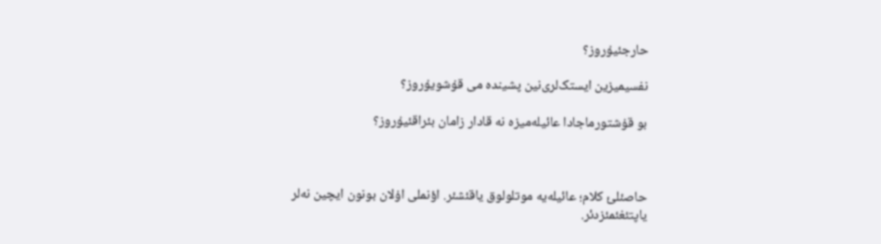حارجئیۇروز؟

نفسیمیزین ایستک‌لری‌نین پشیندە می قۇشویۇروز؟

بو قۇشتورماجادا عائیلەمیزە نە قادار زامان بئراقئیۇروز؟



حاصئلئ کلام؛ عائیلەیە موتلولوق یاقئشئر. اؤنملی اۇلان بونون ایچین نەلر یاپتئغئمئزدئر.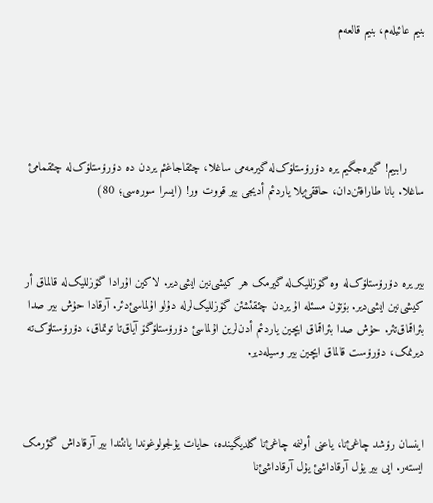بنیم عائیلەم، بنیم قالعەم





     راببیم! گیرەجگیم یرە دۆرۆستلۆک‌لە گیرمەمی ساغلا، چئقاجاغئم یردن دە دۆرۆستلۆک‌لە چئقمامئ ساغلا. بانا طارافئن‌دان، حاققئ‌یلا یاردئم أدیجی بیر قووت ور! (ایسرا سورەسی؛ 80)



بیر یرە دۆرۆستلۆک‌لە وە گۆزللیک‌لە گیرمک هر کیشی‌نین ایشی‌دیر. لاکین اۇرادا گۆزللیک‌لە قالماق أر کیشی‌نین ایشی‌دیر. بۆتۆن مسئلە اۇ یردن چئقئشئن گۆزللیک‌لرلە دۇلو اۇلماسئ‌دئر. آرقادا حۇش بیر صدا بئراقماق‌تئر. حۇش صدا بئراقماق ایچین یاردئم أدن‌لرین اۇلماسئ دۆرۆستلۆگۆ آیاق‌تا توتماق، دۆرۆستلۆک‌تە دیرنمک، دۆرۆست قالماق ایچین بیر وسیلەدیر.



اینسان رۆشد چاغئ‌نا، یاعنی أولنمە چاغئ‌نا گلدیگیندە، حایات یۇلجولوغوندا یانئندا بیر آرقاداش گؤرمک ایستەر. ایی بیر یۇل آرقاداشئ یۇل آرقاداشئ‌نا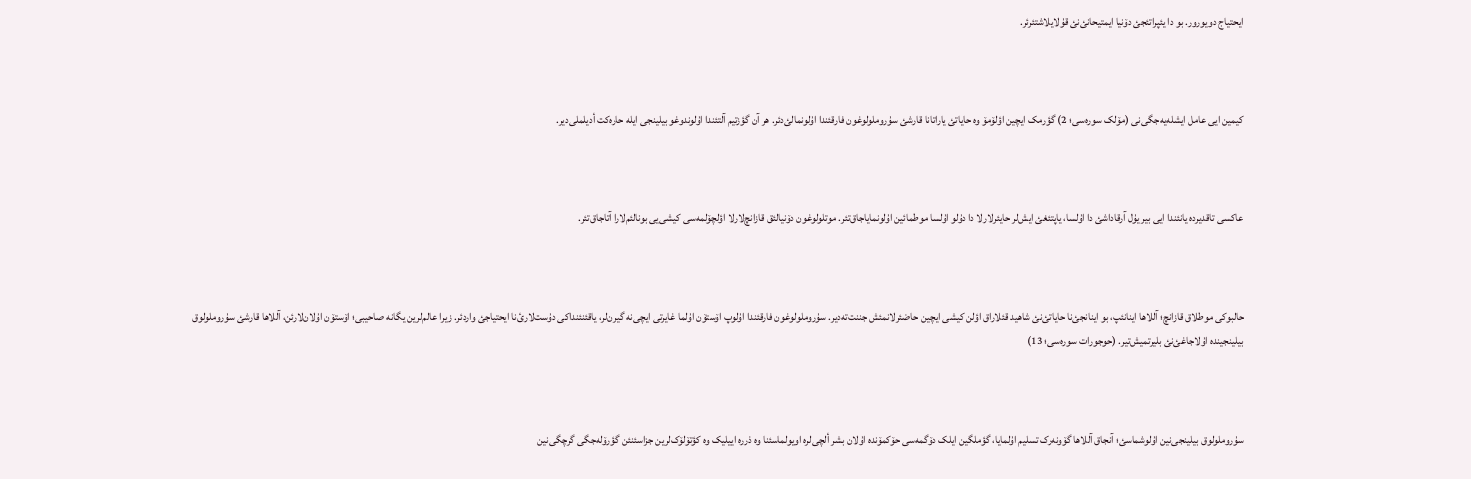ایحتیاج دویورور. بو دا یئپراتئجئ دۆنیا ایمتیحانئ‌نئ قۇلایلاشتئرئر.



کیمین ایی عامل ایشلەیەجگی‌نی (مۆلک سورەسی؛ 2) گؤرمک ایچین اؤلۆمۆ وە حایاتئ یاراتانا قارشئ سۇروملولوغون فارقئندا اۇلونمالئ‌دئر. هر آن گؤزتیم آلتئندا اۇلوندوغو بیلینجی ایلە حارەکت أدیلملی‌دیر.



عاکسی تاقدیردە یانئندا ایی بیر یۇل آرقاداشئ دا اۇلسا، یاپتئغئ ایش‌لر حایئرلارلا دا دۇلو اۇلسا موطمائین اۇلونمایاجاق‌تئر. موتلولوغون دۆنیالئق قازانچ‌لارلا اؤلچۆلمەسی کیشی‌یی بونالئم‌لارا آتاجاق‌تئر.



حالبوکی موطلاق قازانچ؛ آللاها اینانئپ، بو اینانجئ‌نا حایاتئ‌نئ شاهید قئلاراق اؤلن کیشی ایچین حاضئرلانمئش جننت‌تەدیر. سۇروملولوغون فارقئندا اۇلوپ اۆستۆن اۇلما غایرتی ایچی‌نە گیرن‌لر، یاقئنئنداکی دۇست‌لارئ‌نا ایحتیاجئ واردئر. زیرا عالم‌لرین یگانە صاحیبی؛ اۆستۆن اۇلان‌لارئن، آللاها قارشئ سۇروملولوق بیلینجیندە اۇلاجاغئ‌نئ بلیرتمیش‌تیر. (حوجورات سورەسی؛ 13)



سۇروملولوق بیلینجی‌نین اۇلوشماسئ؛ آنجاق آللاها گۆونەرک تسلیم اۇلمایا، گؤملگین ایلک دۆگمەسی حۆکمۆندە اۇلان بشر ألچی‌لرە اویولماسئنا وە ذررە اییلیک وە کؤتۆلۆک‌لرین جزاسئنئن گؤرۆلەجگی گرچگی‌نین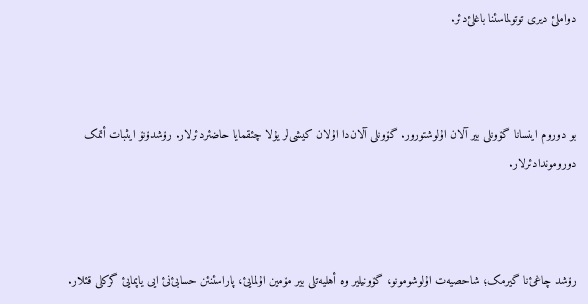دواملئ دیری توتولماسئنا باغلئ‌دئر.



بو دوروم اینسانا گۆونلی بیر آلان اۇلوشتورور. گۆونلی آلان‌دا اۇلان کیشی‌لر یۇلا چئقمایا حاضئردئرلار. رۆشدۆنۆ ایثبات أتمک دوروموندادئرلار.



رۆشد چاغئ‌نا گیرمک؛ شاحصیەت اۇلوشومونو، گۆونیلیر وە أهلیەتلی بیر مۆمین اۇلمایئ، پاراسئنئن حسابئ‌نئ ایی یاپمایئ گرکلی قئلار.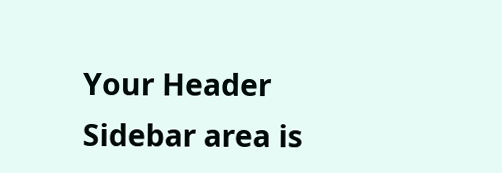Your Header Sidebar area is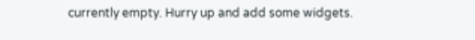currently empty. Hurry up and add some widgets.